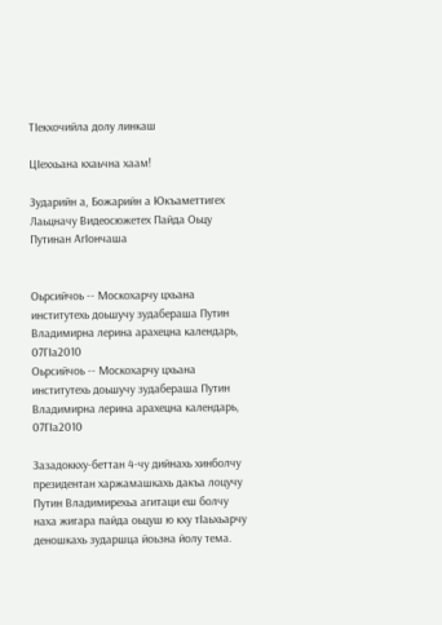ТIекхочийла долу линкаш

ЦIеххьана кхаьчна хаам!

Зударийн а, Божарийн а Юкъаметтигех Лаьцначу Видеосюжетех Пайда Оьцу Путинан АгIончаша


Оьрсийчоь -- Москохарчу цхьана институтехь доьшучу зудабераша Путин Владимирна лерина арахецна календарь, 07ГIa2010
Оьрсийчоь -- Москохарчу цхьана институтехь доьшучу зудабераша Путин Владимирна лерина арахецна календарь, 07ГIa2010

Зазадоккху-беттан 4-чу дийнахь хинболчу президентан харжамашкахь дакъа лоцучу Путин Владимирехьа агитаци еш болчу наха жигара пайда оьцуш ю кху тIаьхьарчу деношкахь зударшца йоьзна йолу тема.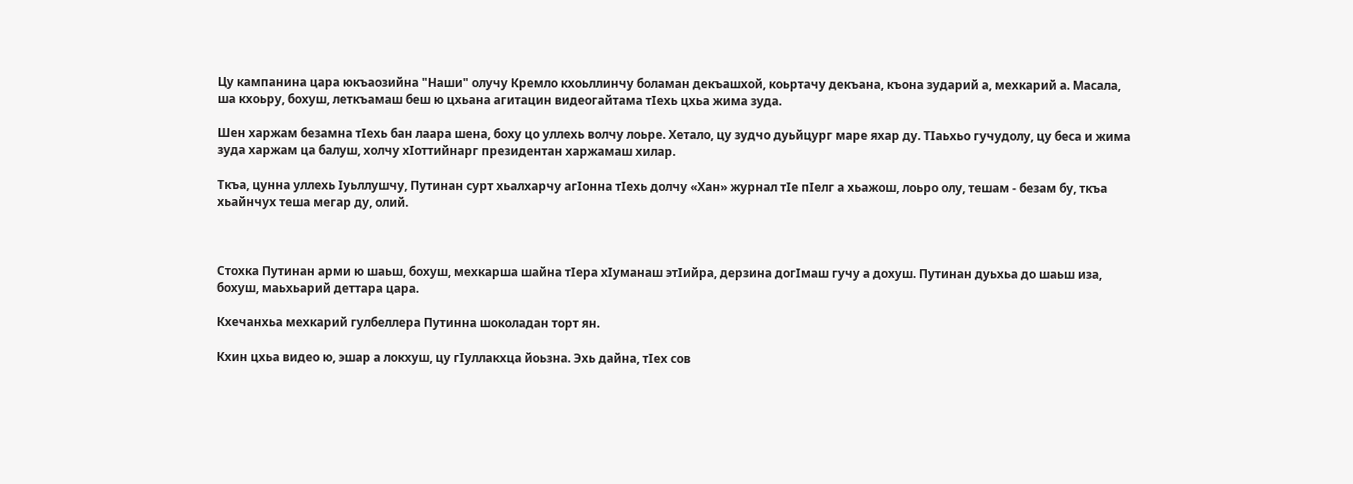Цу кампанина цара юкъаозийна "Наши" олучу Кремло кхоьллинчу боламан декъашхой, коьртачу декъана, къона зударий а, мехкарий а. Масала, ша кхоьру, бохуш, леткъамаш беш ю цхьана агитацин видеогайтама тIехь цхьа жима зуда.

Шен харжам безамна тIехь бан лаара шена, боху цо уллехь волчу лоьре. Хетало, цу зудчо дуьйцург маре яхар ду. ТIаьхьо гучудолу, цу беса и жима зуда харжам ца балуш, холчу хIоттийнарг президентан харжамаш хилар.

Ткъа, цунна уллехь Iуьллушчу, Путинан сурт хьалхарчу агIонна тIехь долчу «Хан» журнал тIе пIелг а хьажош, лоьро олу, тешам - безам бу, ткъа хьайнчух теша мегар ду, олий.



Стохка Путинан арми ю шаьш, бохуш, мехкарша шайна тIера хIуманаш этIийра, дерзина догIмаш гучу а дохуш. Путинан дуьхьа до шаьш иза, бохуш, маьхьарий деттара цара.

Кхечанхьа мехкарий гулбеллера Путинна шоколадан торт ян.

Кхин цхьа видео ю, эшар а локхуш, цу гIуллакхца йоьзна. Эхь дайна, тIех сов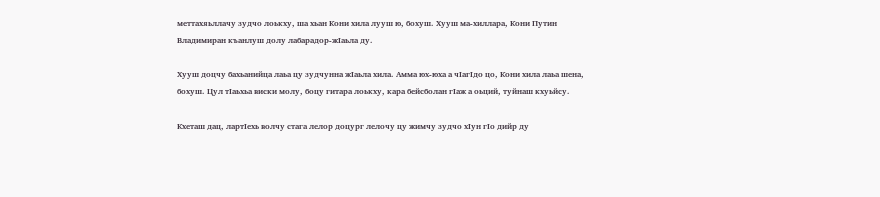меттахяьллачу зудчо лоькху, ша хьан Кони хила лууш ю, бохуш. Хууш ма-хиллара, Кони Путин Владимиран къанлуш долу лабарадор-жIаьла ду.

Хууш доцчу бахьанийца лаьа цу зудчунна жIаьла хила. Амма юх-юха а чIагIдо цо, Кони хила лаьа шена, бохуш. Цул тIаьхьа виски молу, боцу гитара лоькху, кара бейсболан гIаж а оьций, туйнаш кхуьйсу.

Кхеташ дац, лартIехь волчу стага лелор доцург лелочу цу жимчу зудчо хIун гIо дийр ду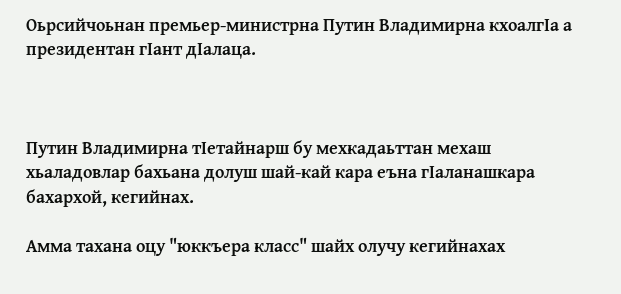Оьрсийчоьнан премьер-министрна Путин Владимирна кхоалгIа а президентан гIант дIалаца.



Путин Владимирна тIетайнарш бу мехкадаьттан мехаш хьаладовлар бахьана долуш шай-кай кара еъна гIаланашкара бахархой, кегийнах.

Амма тахана оцу "юккъера класс" шайх олучу кегийнахах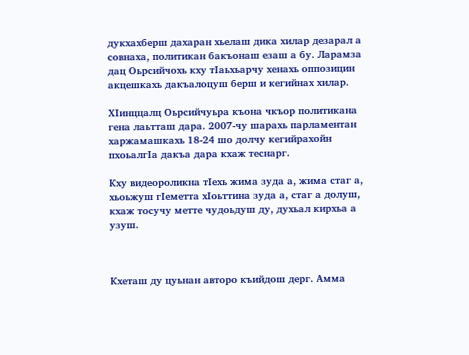дукхахберш дахаран хьелаш дика хилар дезарал а совнаха, политикан бакъонаш езаш а бу. Ларамза дац Оьрсийчохь кху тIаьхьарчу хенахь оппозицин акцешкахь дакъалоцуш берш и кегийнах хилар.

ХIинццалц Оьрсийчуьра къона чкъор политикана гена лаьтташ дара. 2007-чу шарахь парламентан харжамашкахь 18-24 шо долчу кегийрахойн пхоьалгIа дакъа дара кхаж теснарг.

Кху видеороликна тIехь жима зуда а, жима стаг а, хьоьжуш гIеметта хIоьттина зуда а, стаг а долуш, кхаж тосучу метте чудоьдуш ду, духьал кирхьа а узуш.



Кхеташ ду цуьнан авторо къийдош дерг. Амма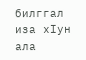билггал иза хIун ала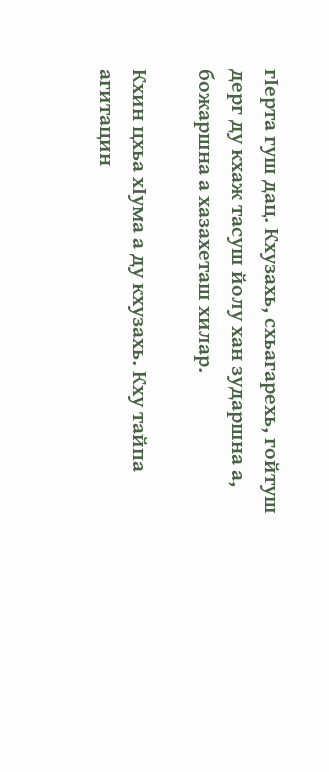гIерта гуш дац. Кхузахь, схьагарехь, гойтуш дерг ду кхаж тасуш йолу хан зударшна а, божаршна а хазахеташ хилар.

Кхин цхьа хIума а ду кхузахь. Кху тайпа агитацин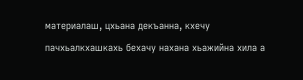материалаш, цхьана декъанна, кхечу пачхьалкхашкахь бехачу нахана хьажийна хила а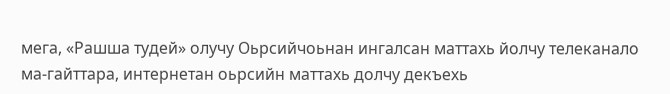мега, «Рашша тудей» олучу Оьрсийчоьнан ингалсан маттахь йолчу телеканало ма-гайттара, интернетан оьрсийн маттахь долчу декъехь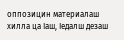оппозицин материалаш хилла ца Iаш, Iедалш дезаш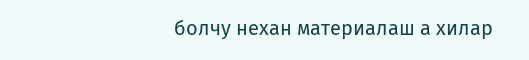болчу нехан материалаш а хилар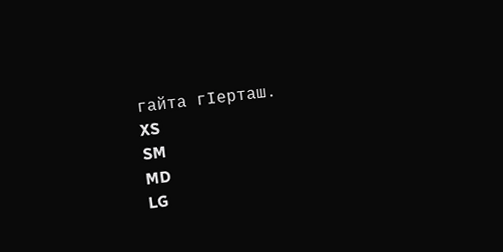гайта гIерташ.
XS
SM
MD
LG